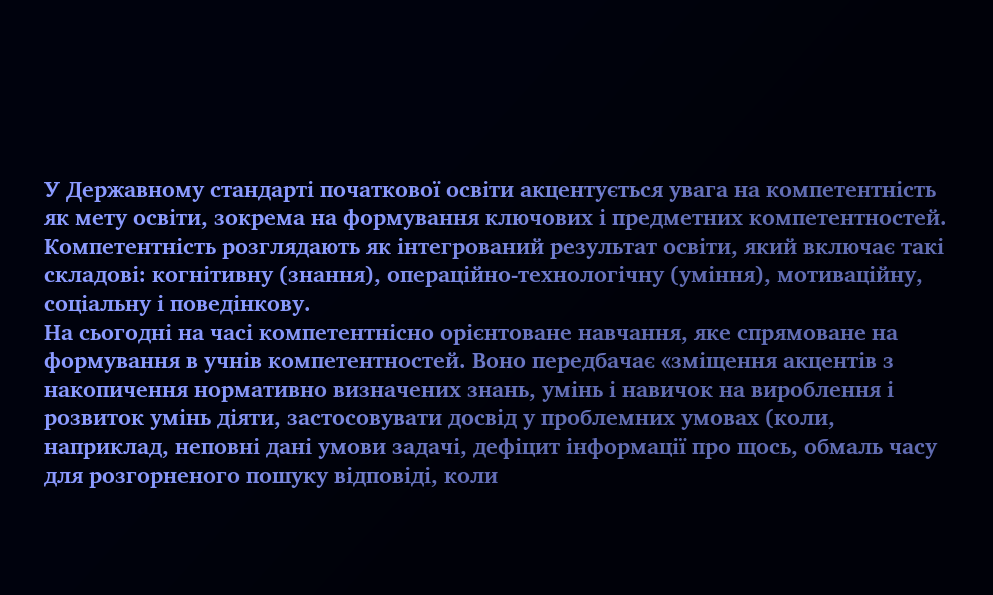У Державному стандарті початкової освіти акцентується увага на компетентність як мету освіти, зокрема на формування ключових і предметних компетентностей. Компетентність розглядають як інтегрований результат освіти, який включає такі складові: когнітивну (знання), операційно-технологічну (уміння), мотиваційну, соціальну і поведінкову.
На сьогодні на часі компетентнісно орієнтоване навчання, яке спрямоване на формування в учнів компетентностей. Воно передбачає «зміщення акцентів з накопичення нормативно визначених знань, умінь і навичок на вироблення і розвиток умінь діяти, застосовувати досвід у проблемних умовах (коли, наприклад, неповні дані умови задачі, дефіцит інформації про щось, обмаль часу для розгорненого пошуку відповіді, коли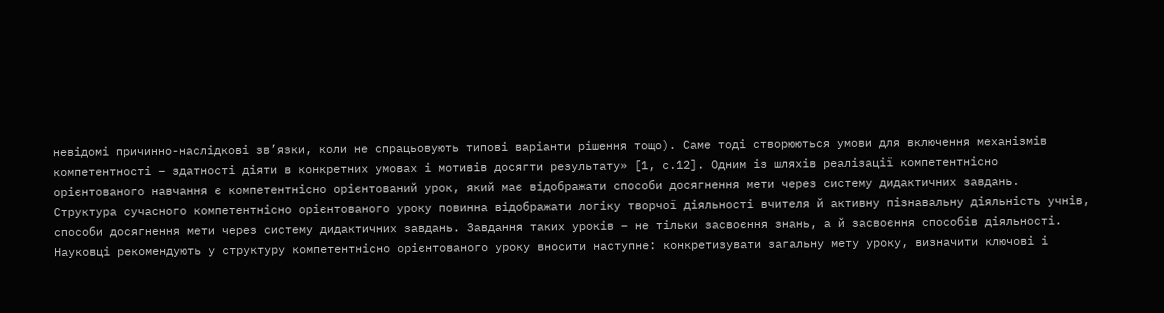невідомі причинно-наслідкові зв’язки, коли не спрацьовують типові варіанти рішення тощо). Саме тоді створюються умови для включення механізмів компетентності – здатності діяти в конкретних умовах і мотивів досягти результату» [1, с.12]. Одним із шляхів реалізації компетентнісно орієнтованого навчання є компетентнісно орієнтований урок, який має відображати способи досягнення мети через систему дидактичних завдань.
Структура сучасного компетентнісно орієнтованого уроку повинна відображати логіку творчої діяльності вчителя й активну пізнавальну діяльність учнів, способи досягнення мети через систему дидактичних завдань. Завдання таких уроків – не тільки засвоєння знань, а й засвоєння способів діяльності.
Науковці рекомендують у структуру компетентнісно орієнтованого уроку вносити наступне: конкретизувати загальну мету уроку, визначити ключові і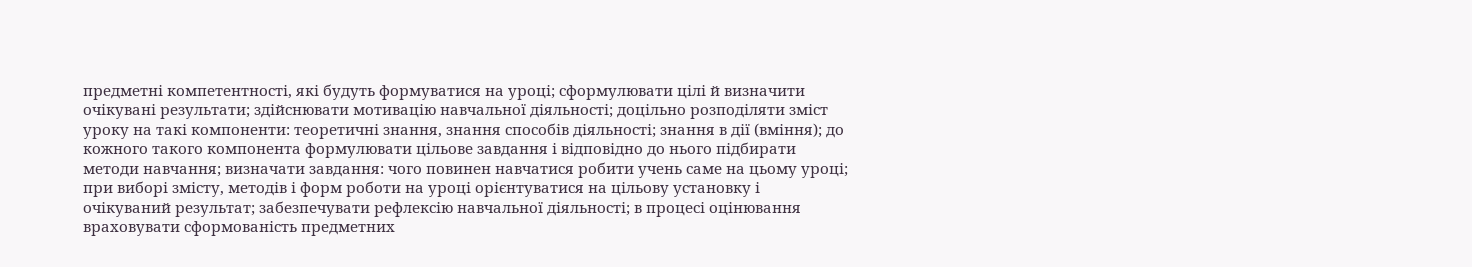предметні компетентності, які будуть формуватися на уроці; сформулювати цілі й визначити очікувані результати; здійснювати мотивацію навчальної діяльності; доцільно розподіляти зміст уроку на такі компоненти: теоретичні знання, знання способів діяльності; знання в дії (вміння); до кожного такого компонента формулювати цільове завдання і відповідно до нього підбирати методи навчання; визначати завдання: чого повинен навчатися робити учень саме на цьому уроці; при виборі змісту, методів і форм роботи на уроці орієнтуватися на цільову установку і очікуваний результат; забезпечувати рефлексію навчальної діяльності; в процесі оцінювання враховувати сформованість предметних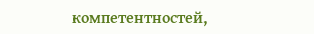компетентностей,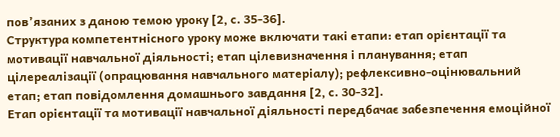пов’язаних з даною темою уроку [2, с. 35-36].
Структура компетентнісного уроку може включати такі етапи: етап орієнтації та мотивації навчальної діяльності; етап цілевизначення і планування; етап цілереалізації (опрацювання навчального матеріалу); рефлексивно-оцінювальний етап; етап повідомлення домашнього завдання [2, с. 30-32].
Етап орієнтації та мотивації навчальної діяльності передбачає забезпечення емоційної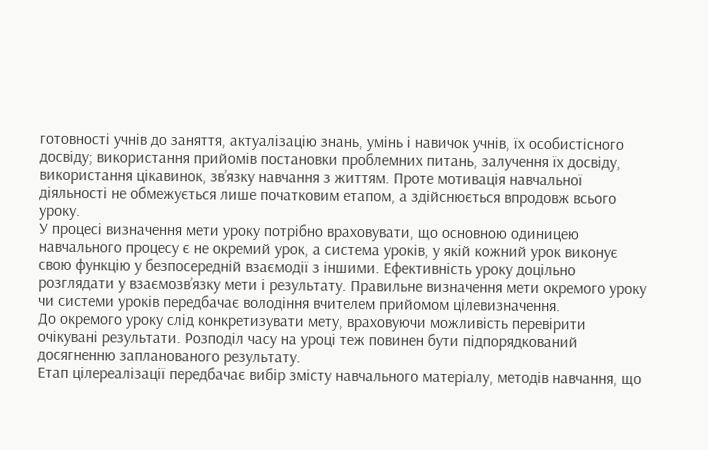готовності учнів до заняття, актуалізацію знань, умінь і навичок учнів, їх особистісного досвіду; використання прийомів постановки проблемних питань, залучення їх досвіду, використання цікавинок, зв’язку навчання з життям. Проте мотивація навчальної діяльності не обмежується лише початковим етапом, а здійснюється впродовж всього уроку.
У процесі визначення мети уроку потрібно враховувати, що основною одиницею навчального процесу є не окремий урок, а система уроків, у якій кожний урок виконує свою функцію у безпосередній взаємодії з іншими. Ефективність уроку доцільно розглядати у взаємозв’язку мети і результату. Правильне визначення мети окремого уроку чи системи уроків передбачає володіння вчителем прийомом цілевизначення.
До окремого уроку слід конкретизувати мету, враховуючи можливість перевірити очікувані результати. Розподіл часу на уроці теж повинен бути підпорядкований досягненню запланованого результату.
Етап цілереалізації передбачає вибір змісту навчального матеріалу, методів навчання, що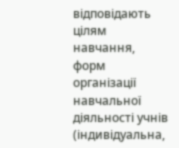відповідають цілям навчання, форм організації навчальної діяльності учнів (індивідуальна,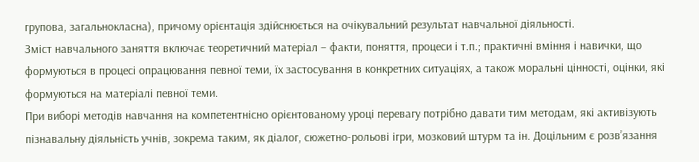групова, загальнокласна), причому орієнтація здійснюється на очікувальний результат навчальної діяльності.
Зміст навчального заняття включає теоретичний матеріал – факти, поняття, процеси і т.п.; практичні вміння і навички, що формуються в процесі опрацювання певної теми, їх застосування в конкретних ситуаціях, а також моральні цінності, оцінки, які формуються на матеріалі певної теми.
При виборі методів навчання на компетентнісно орієнтованому уроці перевагу потрібно давати тим методам, які активізують пізнавальну діяльність учнів, зокрема таким, як діалог, сюжетно-рольові ігри, мозковий штурм та ін. Доцільним є розв’язання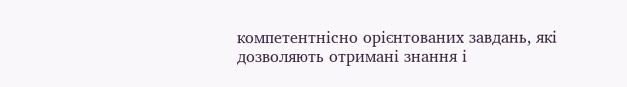компетентнісно орієнтованих завдань, які дозволяють отримані знання і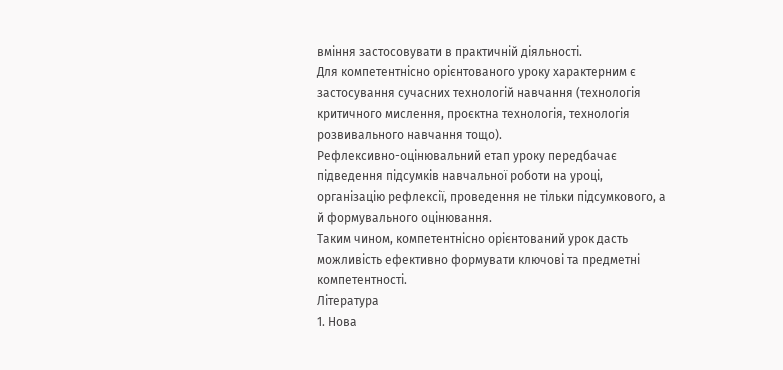вміння застосовувати в практичній діяльності.
Для компетентнісно орієнтованого уроку характерним є застосування сучасних технологій навчання (технологія критичного мислення, проєктна технологія, технологія розвивального навчання тощо).
Рефлексивно-оцінювальний етап уроку передбачає підведення підсумків навчальної роботи на уроці, організацію рефлексії, проведення не тільки підсумкового, а й формувального оцінювання.
Таким чином, компетентнісно орієнтований урок дасть можливість ефективно формувати ключові та предметні компетентності.
Література
1. Нова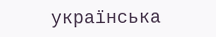українська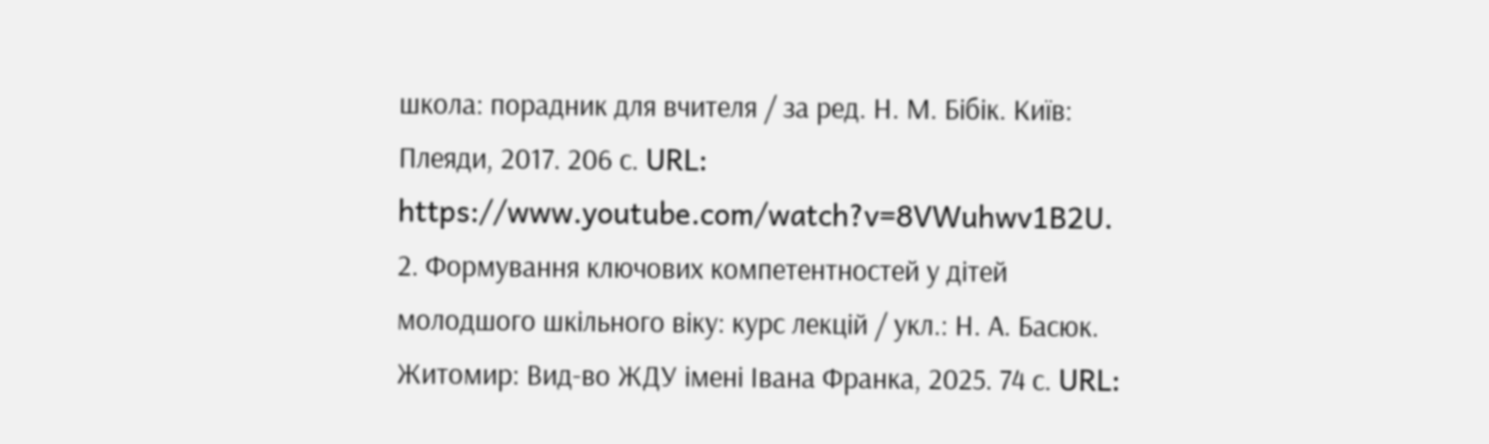школа: порадник для вчителя / за ред. Н. М. Бібік. Київ: Плеяди, 2017. 206 с. URL: https://www.youtube.com/watch?v=8VWuhwv1B2U.
2. Формування ключових компетентностей у дітей молодшого шкільного віку: курс лекцій / укл.: Н. А. Басюк. Житомир: Вид-во ЖДУ імені Івана Франка, 2025. 74 с. URL: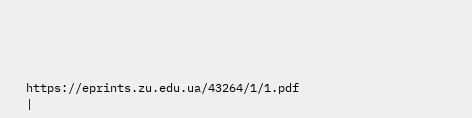https://eprints.zu.edu.ua/43264/1/1.pdf
|